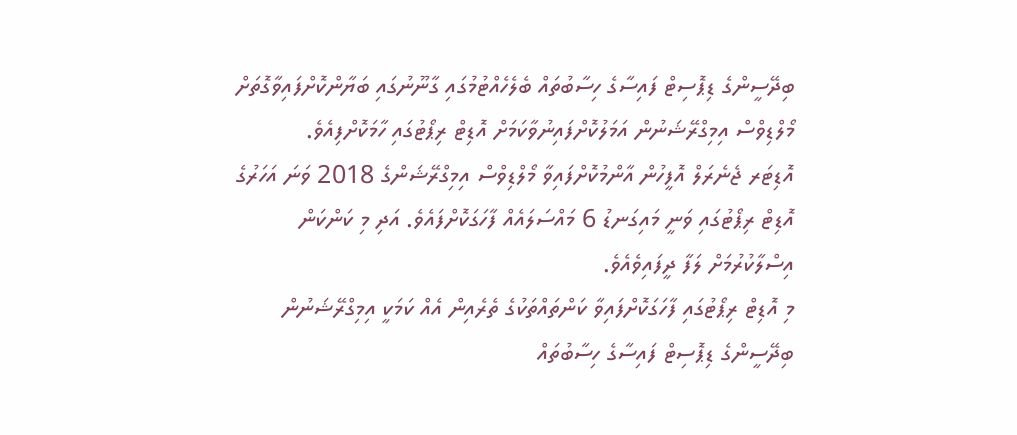ބިދޭސީންގެ ޑިޕޮސިޓް ފައިސާގެ ހިސާބުތައް ބެލެހެއްޓުމުގައި ގާނޫނުގައި ބަޔާންކޮށްފައިވާގޮތަށް މޯލްޑިވްސް އިމިގްރޭޝަނުން އަމަލުކޮށްފައިނުވާކަމަށް އޮޑިޓް ރިޕޯޓުގައި ހާމަކޮށްފިއެވެ.
އޮޑިޓަރ ޖެނެރަލް އޮފީހުން އާންމުކޮށްފައިވާ މޯލްޑިވްސް އިމިގްރޭޝަންގެ 2018 ވަނަ އަހަރުގެ އޮޑިޓް ރިޕޯޓުގައި ވަނީ މައިގަނޑު 6 މައްސަލައެއް ފާހަގަކޮށްފައެވެ. އަދި މި ކަންކަން އިސްލާކުރުމަށް ލަފާ ދީފައިވެއެވެ.
މި އޮޑިޓް ރިޕޯޓުގައި ފާހަގަކޮށްފައިވާ ކަންތައްތަކުގެ ތެރެއިން އެއް ކަމަކީ އިމިގްރޭޝަނުން ބިދޭސީންގެ ޑިޕޮސިޓް ފައިސާގެ ހިސާބުތައް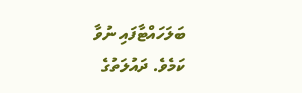ބަލަހައްޓާފައި ނުވާ ކަމެވެ. ދައުލަތުގެ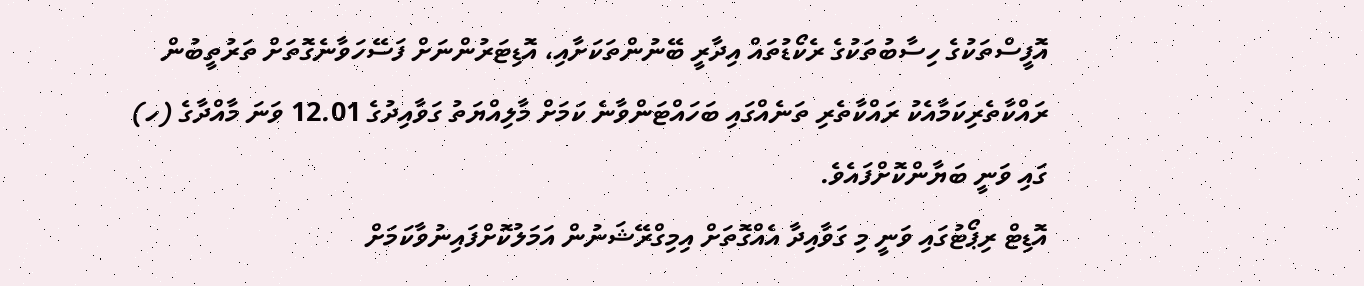އޮފީސްތަކުގެ ހިސާބުތަކުގެ ރެކޯޑުތައް އިދާރީ ބޭނުންތަކަށާއި، އޮޑިޓަރުންނަށް ފަސޭހަވާނެގޮތަށް ތަރުތީބުން ރައްކާތެރިކަމާއެކު ރައްކާތެރި ތަނެއްގައި ބަހައްޓަންވާނެ ކަމަށް މާލިއްޔަތު ގަވާއިދުގެ 12.01 ވަނަ މާއްދާގެ (ހ) ގައި ވަނީ ބަޔާންކޮށްފައެވެ.
އޮޑިޓް ރިޕޯޓުގައި ވަނީ މި ގަވާއިދާ އެއްގޮތަށް އިމިގްރޭޝަނުން އަމަލުކޮށްފައިނުވާކަމަށް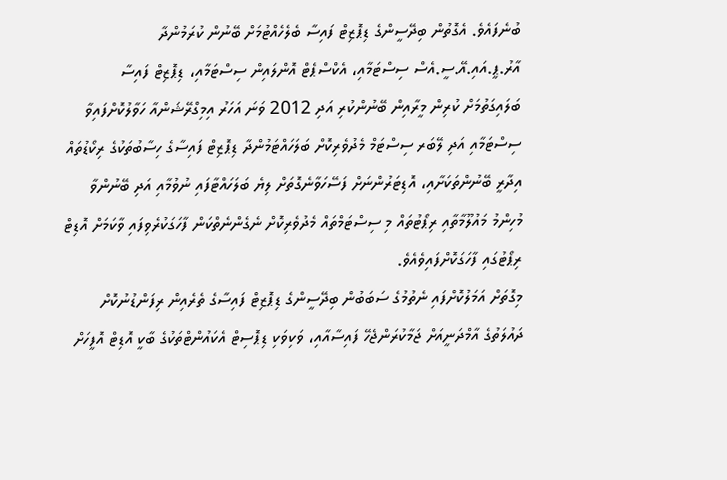ބުނެފައެވެ. އެގޮތުން ބިދޭސީންގެ ޑިޕޮޒިޓް ފައިސާ ބެލެހެއްޓުމަށް ބޭނުން ކުރަމުންދާ އާރު.ޕީ.އައި.އޭ.ސީ.އެސް ސިސްޓަމާއި، އެކްސްޕެޓް އޮންލައިން ސިސްޓަމާއި، ޑިޕޮޒިޓް ފައިސާ ބަލައިގަތުމަށް ކުރިން މީރާއިން ބޭނުންކުރި އަދި 2012 ވަނަ އަހަރު އިމިގްރޭޝަންއާ ހަވާލުކޮށްފައިވާ ސިސްޓަމާއި އަދި ލޭބަރ ސިސްޓަމް މެދުވެރިކޮށް ބަލަހައްޓަމުންދާ ޑިޕޮޒިޓް ފައިސާގެ ހިސާބުތަކުގެ ރިކޯޑުތައް އިދާރީ ބޭނުންތަކަށާއި، އޮޑިޓަރުންނަށް ފަސޭހަވާނެގޮތަށް ލިޔެ ބަލަހައްޓާފައި ނުވުމާއި އަދި ބޭނުންވާ މުހިންމު މައުލޫމާތާއި ރިޕޯޓުތައް މި ސިސްޓަމްތައް މެދުވެރިކޮށް ނެގެންނެތްކަން ފާހަގަކުރެވިފައި ވާކަމަށް އޮޑިޓް ރިޕޯޓުގައި ފާހަގަކޮށްފައިވެއެވެ.
މިގޮތަށް އަމަލުކޮށްފައި ނެތުމުގެ ސަބަބުން ބިދޭސީންގެ ޑިޕޮޒިޓް ފައިސާގެ ތެރެއިން ރިފަންޑުނުކޮށް ދައުލަތުގެ އާމްދަނީއަށް ޖަމާކުރަންޖެހޭ ފައިސާއާއި، ވަކިވަކި ޑިޕޮސިޓް އެކައުންޓްތަކުގެ ބާކީ އޮޑިޓް އޮފީހަށް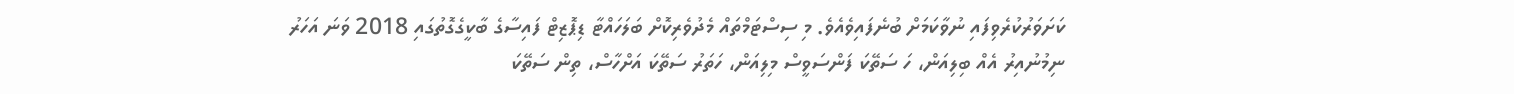ކަށަވަރުކުރެވިފައި ނުވާކަމަށް ބުނެފައިވެއެވެ. މި ސިސްޓަމްތައް މެދުވެރިކޮށް ބަލަހައްޓާ ޑިޕޮޒިޓް ފައިސާގެ ބާކީގެގޮތުގައި 2018 ވަނަ އަހަރު ނިމުނުއިރު އެއް ބިލިއަން، ހަ ސަތޭކަ ފަންސަވީސް މިލިއަން، ހަތަރު ސަތޭކަ އަށްހާސް، ތިން ސަތޭކަ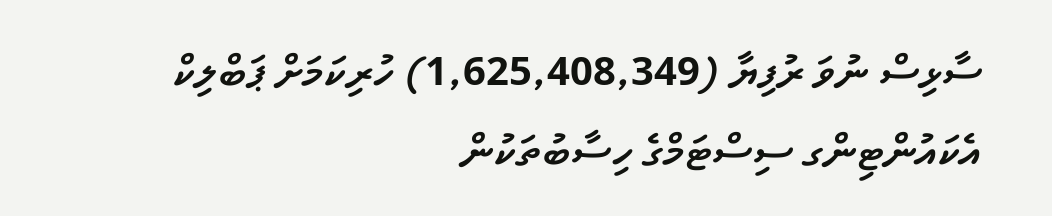ސާޅިސް ނުވަ ރުފިޔާ (1,625,408,349) ހުރިކަމަށް ޕަބްލިކް އެކައުންޓިންގ ސިސްޓަމްގެ ހިސާބުތަކުން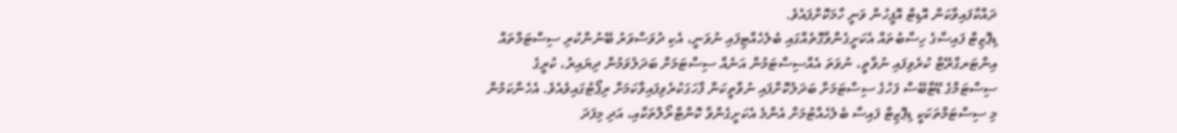ދައްކާފައިވާކަން އޮޑިޓް އޮފީހުން ވަނީ ހާމަކޮށްފައެވެ.
ޑިޕޮޒިޓް ފައިސާގެ ހިސާބުތައް އެކަށީގެންވާގޮތެއްގައި ބެލެހެއްޓިފައި ނުވަނީ، އެކި ދުވަސްވަރު ބޭނުންކުރި ސިސްޓަމްތައް އިންޓަރގްރޭޓް ކުރެވިފައި ނުވާތީ، ނުވަތަ އެއްސިސްޓަމުން އަނެއް ސިސްޓަމަށް ބަދަލުވަމުން ދިޔައިރު، ކުރީގެ ސިސްޓަމްގެ ޑޭޓާބޭސް ފަހުގެ ސިސްޓަމަށް ބަދަލުކޮށްފައި ނުވާތީކަން ފާހަގަކުރެވިފައިވާކަމަށް ރިޕޯޓުގައިވެއެވެ. އެހެންކަމުން މި ސިސްޓަމްތަކަކީ ޑިޕޮޒިޓް ފައިސާ ބެލެހެއްޓުމަށް އެންމެ އެކަށީގެންވާ ކޮންޓްރޯލްތަކާއި، އަދި މިފަދަ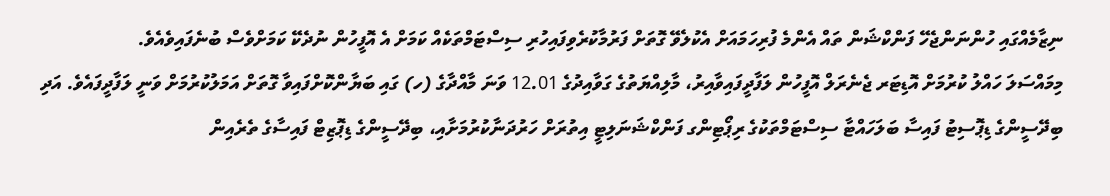ނިޒާމެއްގައި ހުންނަންޖެހޭ ފަންކްޝަން ތައް އެންމެ ފުރިހަމައަށް އެކުލެވޭ ގޮތަށް ފަރުމާކުރެވިފައިހުރި ސިސްޓަމްތަކެއް ކަމަށް އެ އޮފީހުން ނުދެކޭ ކަމަށްވެސް ބުނެފައިވެއެވެ.
މިމައްސަލަ ހައްލު ކުރުމަށް އޮޑިޓަރ ޖެނެރަލް އޮފީހުން ލަފާދީފައިވާއިރު، މާލިއްޔަތުގެ ގަވާއިދުގެ 12.01 ވަނަ މާއްދާގެ (ހ) ގައި ބަޔާންކޮށްފައިވާ ގޮތަށް އަމަލުކުރުމަށް ވަނީ ލަފާދީފައެވެ. އަދި ބިދޭސީންގެ ޑިޕޮސިޓު ފައިސާ ބަލަހައްޓާ ސިސްޓަމްތަކުގެ ރިޕޯޓިންގ ފަންކްޝަނަލިޓީ އިތުރަށް ހަރުދަނާކުރުމަށާއި، ބިދޭސީންގެ ޑިޕޮޒިޓް ފައިސާގެ ތެރެއިން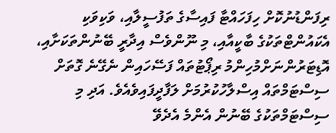ރިފަންޑުނުކޮށް ހިފަހައްޓާ ފައިސާގެ ތަފުސީލާއި، ވަކިވަކި އެކައުންޓްތަކުގެ ބާކީއާއި، މި ނޫންވެސް އިދާރީ ބޭނުންތަކަށާއި، އޮޑިޓަރުންނަށްމުހިންމު ރިޕޯޓުތައް ފަސޭހައިން ނެގޭނެ ގޮތަށް ސިސްޓަމްތައް އިސްލާހުކުރުމަށް ލަފާދީފައިވެއެވެ. އަދި މި ސިސްޓަމްތަކުގެ ބޭނުން އެންމެ އެދެވޭ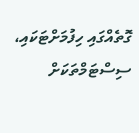ގޮތެއްގައި ހިފުމަށްޓަކައި، ސިސްޓަމްތަކަށް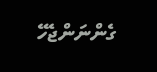ގެންނަންޖެހޭ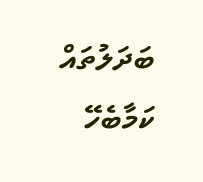ބަދަލުތައް ކަމާބެހޭ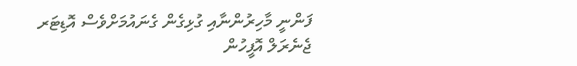ފަންނީ މާހިރުންނާއި ގުޅިގެން ގެނައުމަށްވެސް އޮޑިޓަރ ޖެނެރަލް އޮފީހުން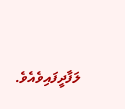ލަފާދީފައިވެއެވެ.